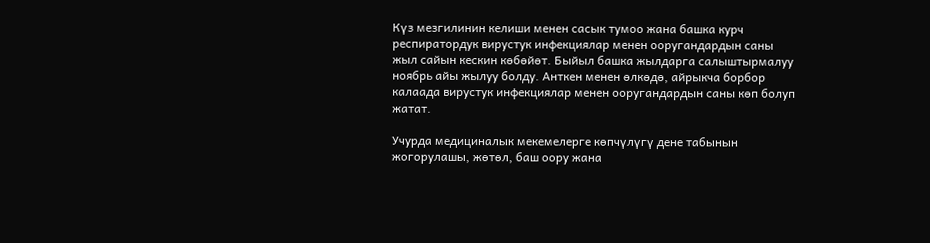Күз мезгилинин келиши менен сасык тумоо жана башка курч респиратордук вирустук инфекциялар менен ооругандардын саны жыл сайын кескин көбөйөт. Быйыл башка жылдарга салыштырмалуу ноябрь айы жылуу болду. Анткен менен өлкөдө, айрыкча борбор калаада вирустук инфекциялар менен ооругандардын саны көп болуп жатат.

Учурда медициналык мекемелерге көпчүлүгү дене табынын жогорулашы, жөтөл, баш оору жана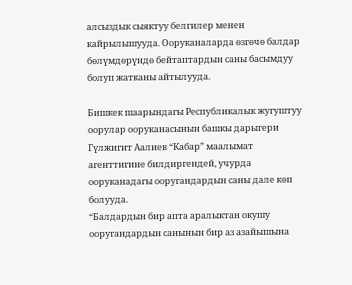алсыздык сыяктуу белгилер менен кайрылышууда. Ооруканаларда өзгөчө балдар бөлүмдөрүндө бейтаптардын саны басымдуу болуп жатканы айтылууда.

Бишкек шаарындагы Республикалык жугуштуу оорулар ооруканасынын башкы дарыгери Гүлжигит Аалиев “Кабар” маалымат агенттигине билдиргендей, учурда ооруканадагы ооругандардын саны дале көп болууда.
“Балдардын бир апта аралыктан окушу ооругандардын санынын бир аз азайышына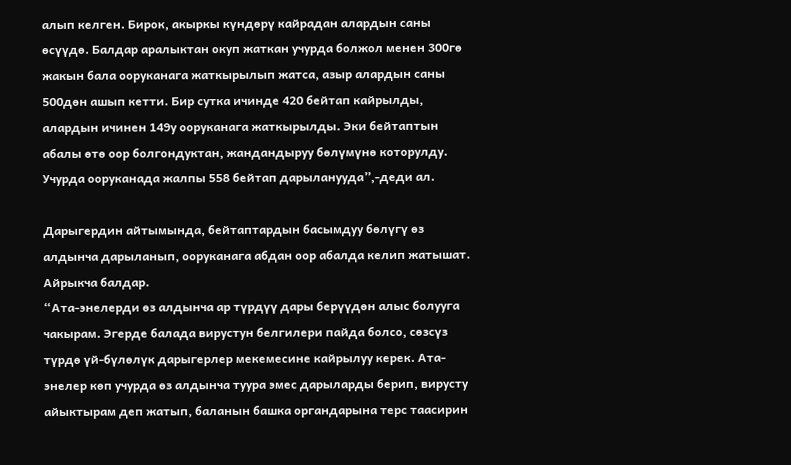алып келген. Бирок, акыркы күндөрү кайрадан алардын саны өсүүдө. Балдар аралыктан окуп жаткан учурда болжол менен 300гө жакын бала ооруканага жаткырылып жатса, азыр алардын саны 500дөн ашып кетти. Бир сутка ичинде 420 бейтап кайрылды, алардын ичинен 149у ооруканага жаткырылды. Эки бейтаптын абалы өтө оор болгондуктан, жандандыруу бөлүмүнө которулду. Учурда ооруканада жалпы 558 бейтап дарыланууда”,-деди ал.

Дарыгердин айтымында, бейтаптардын басымдуу бөлүгү өз алдынча дарыланып, ооруканага абдан оор абалда келип жатышат. Айрыкча балдар.
“Ата-энелерди өз алдынча ар түрдүү дары берүүдөн алыс болууга чакырам. Эгерде балада вирустун белгилери пайда болсо, сөзсүз түрдө үй-бүлөлүк дарыгерлер мекемесине кайрылуу керек. Ата-энелер көп учурда өз алдынча туура эмес дарыларды берип, вирусту айыктырам деп жатып, баланын башка органдарына терс таасирин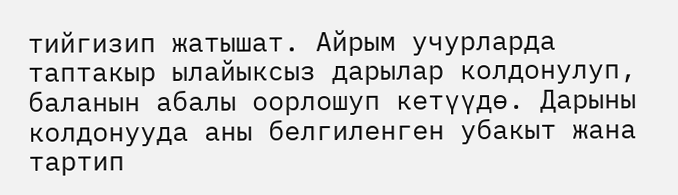тийгизип жатышат. Айрым учурларда таптакыр ылайыксыз дарылар колдонулуп, баланын абалы оорлошуп кетүүдө. Дарыны колдонууда аны белгиленген убакыт жана тартип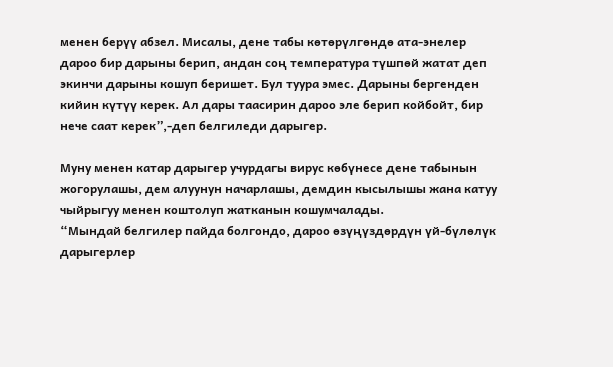менен берүү абзел. Мисалы, дене табы көтөрүлгөндө ата-энелер дароо бир дарыны берип, андан соң температура түшпөй жатат деп экинчи дарыны кошуп беришет. Бул туура эмес. Дарыны бергенден кийин күтүү керек. Ал дары таасирин дароо эле берип койбойт, бир нече саат керек”,-деп белгиледи дарыгер.

Муну менен катар дарыгер учурдагы вирус көбүнесе дене табынын жогорулашы, дем алуунун начарлашы, демдин кысылышы жана катуу чыйрыгуу менен коштолуп жатканын кошумчалады.
“Мындай белгилер пайда болгондо, дароо өзүңүздөрдүн үй-бүлөлүк дарыгерлер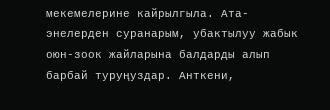мекемелерине кайрылгыла. Ата-энелерден суранарым, убактылуу жабык оюн-зоок жайларына балдарды алып барбай туруңуздар. Анткени,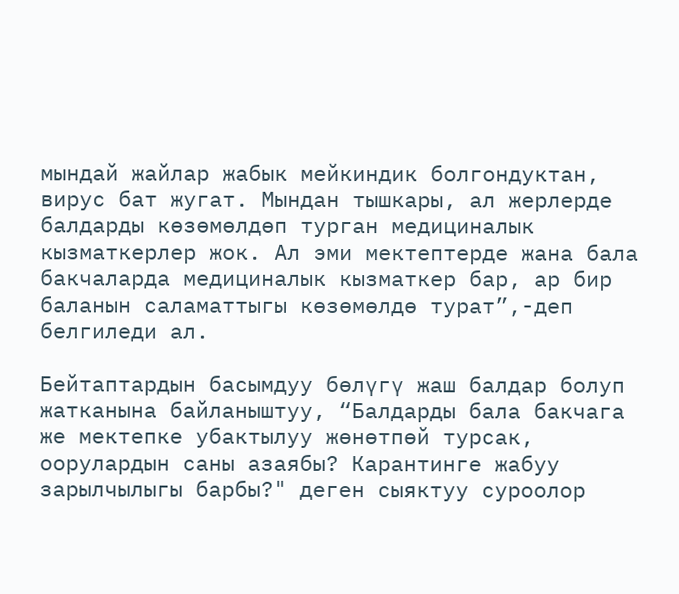мындай жайлар жабык мейкиндик болгондуктан, вирус бат жугат. Мындан тышкары, ал жерлерде балдарды көзөмөлдөп турган медициналык кызматкерлер жок. Ал эми мектептерде жана бала бакчаларда медициналык кызматкер бар, ар бир баланын саламаттыгы көзөмөлдө турат”,-деп белгиледи ал.

Бейтаптардын басымдуу бөлүгү жаш балдар болуп жатканына байланыштуу, “Балдарды бала бакчага же мектепке убактылуу жөнөтпөй турсак, оорулардын саны азаябы? Карантинге жабуу зарылчылыгы барбы?" деген сыяктуу суроолор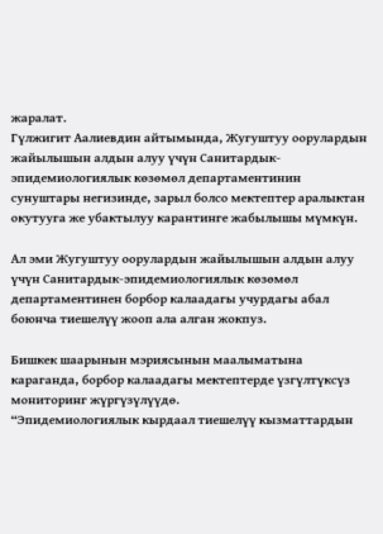жаралат.
Гүлжигит Аалиевдин айтымында, Жугуштуу оорулардын жайылышын алдын алуу үчүн Санитардык-эпидемиологиялык көзөмөл департаментинин сунуштары негизинде, зарыл болсо мектептер аралыктан окутууга же убактылуу карантинге жабылышы мүмкүн.

Ал эми Жугуштуу оорулардын жайылышын алдын алуу үчүн Санитардык-эпидемиологиялык көзөмөл департаментинен борбор калаадагы учурдагы абал боюнча тиешелүү жооп ала алган жокпуз.

Бишкек шаарынын мэриясынын маалыматына караганда, борбор калаадагы мектептерде үзгүлтүксүз мониторинг жүргүзүлүүдө.
“Эпидемиологиялык кырдаал тиешелүү кызматтардын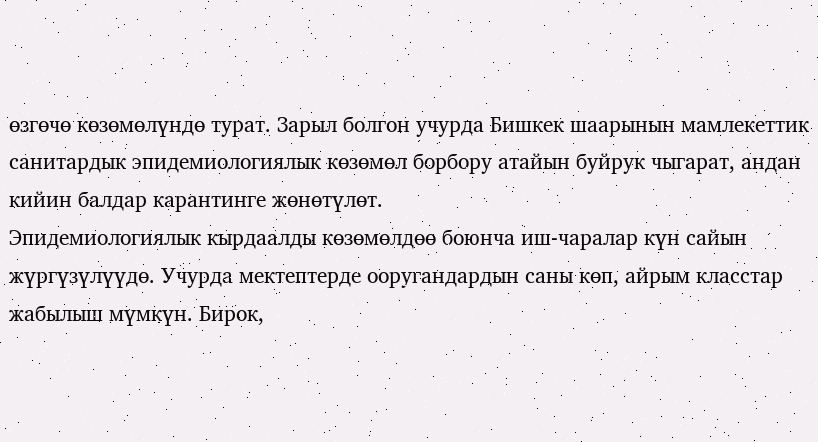өзгөчө көзөмөлүндө турат. Зарыл болгон учурда Бишкек шаарынын мамлекеттик санитардык эпидемиологиялык көзөмөл борбору атайын буйрук чыгарат, андан кийин балдар карантинге жөнөтүлөт.
Эпидемиологиялык кырдаалды көзөмөлдөө боюнча иш-чаралар күн сайын жүргүзүлүүдө. Учурда мектептерде ооругандардын саны көп, айрым класстар жабылыш мүмкүн. Бирок,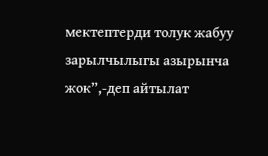мектептерди толук жабуу зарылчылыгы азырынча жок”,-деп айтылат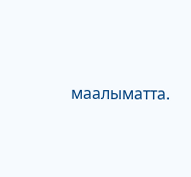маалыматта.